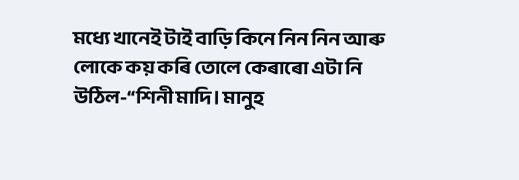মধ্যে খানেই টাই বাড়ি কিনে নিন নিন আৰু লোকে কয় কৰি তোলে কেৰাৰো এটা নি উঠিল-“শিনী মাদি। মানুহ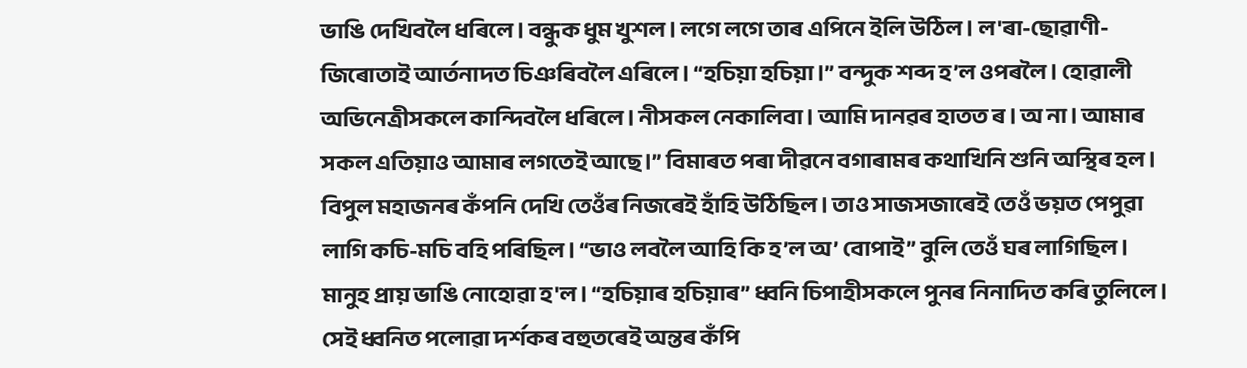ভাঙি দেখিবলৈ ধৰিলে। বন্ধুক ধুম খুশল। লগে লগে তাৰ এপিনে ইলি উঠিল। ল'ৰা-ছোৱাণী-জিৰোতাই আৰ্তনাদত চিঞৰিবলৈ এৰিলে। “হচিয়া হচিয়া।” বন্দুক শব্দ হ’ল ওপৰলৈ। হোৱালী অভিনেত্ৰীসকলে কান্দিবলৈ ধৰিলে। নীসকল নেকালিবা। আমি দানৱৰ হাতত ৰ। অ না। আমাৰ সকল এতিয়াও আমাৰ লগতেই আছে।” বিমাৰত পৰা দীৱনে বগাৰামৰ কথাখিনি শুনি অস্থিৰ হল। বিপুল মহাজনৰ কঁপনি দেখি তেওঁৰ নিজৰেই হাঁহি উঠিছিল। তাও সাজসজাৰেই তেওঁ ভয়ত পেপুৱা লাগি কচি-মচি বহি পৰিছিল। “ভাও লবলৈ আহি কি হ’ল অ’ বোপাই” বুলি তেওঁ ঘৰ লাগিছিল। মানুহ প্ৰায় ভাঙি নোহোৱা হ'ল। “হচিয়াৰ হচিয়াৰ” ধ্বনি চিপাহীসকলে পুনৰ নিনাদিত কৰি তুলিলে। সেই ধ্বনিত পলোৱা দৰ্শকৰ বহুতৰেই অন্তৰ কঁপি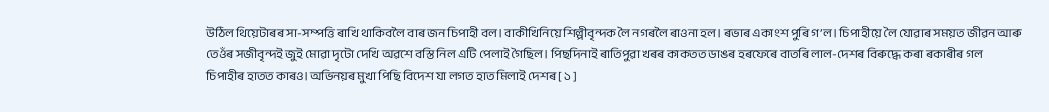উঠিল থিয়েটাৰৰ সা-সম্পত্তি ৰাখি থাকিবলৈ বাৰ জন চিপাহী বল। বাকীখিনিয়ে শিল্পীবৃন্দক লৈ নগৰলৈ ৰাওনা হল। ৰভাৰ একাংশ পুৰি গ’ল। চিপাহীয়ে লৈ যোৱাৰ সময়ত জীৱন আৰু তেওঁৰ সজীবৃন্দই জুই মোৱা দৃটো দেখি অৱশে বস্তি নিল এটি পেলাই গৈছিল। পিছদিনাই ৰাতিপুৱা খৰৰ কাকতত ডাঙৰ হৰফেৰে বাতৰি লাল-দেশৰ বিৰুদ্ধে কৰা ৰকাৰীৰ গল চিপাহীৰ হাতত কাৰও। অভিনয়ৰ মুখা পিছি বিদেশ যা লগত হাত মিলাই দেশৰ [ ১ ]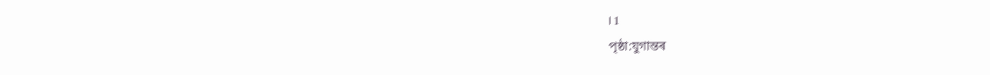। 1
পৃষ্ঠা:যুগান্তৰ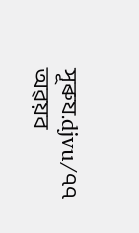সূৰুয.djvu/৭৭
অৱয়ব